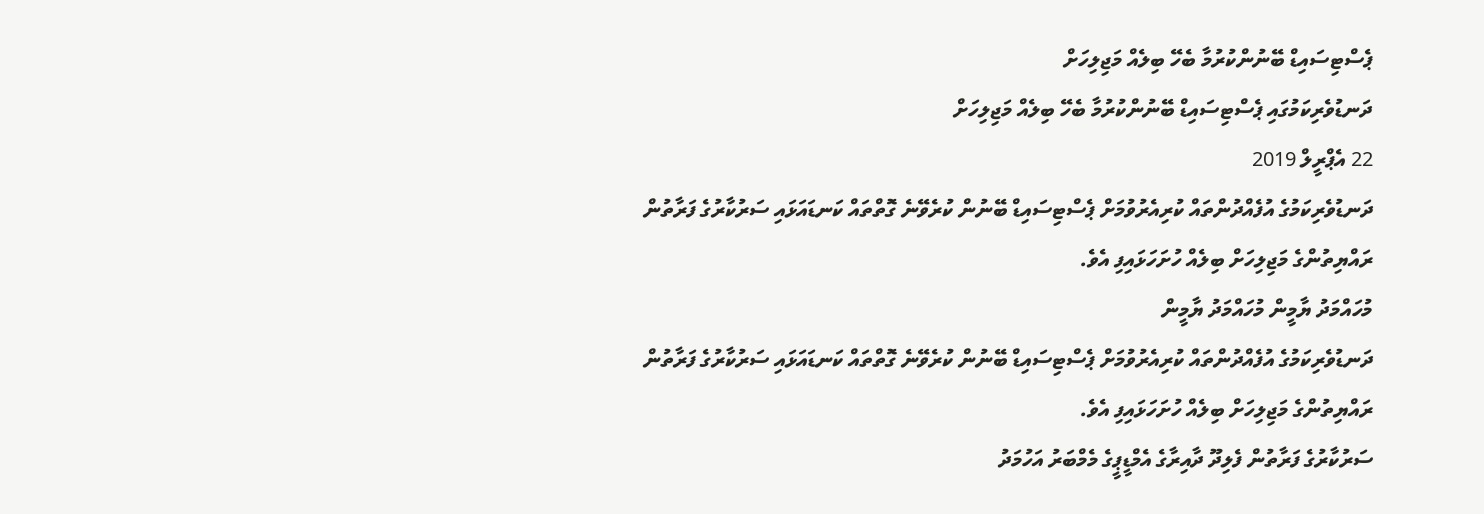ޕެސްޓިސައިޑް ބޭނުންކުރުމާ ބެހޭ ބިލެއް މަޖިލިހަށް
ދަނޑުވެރިކަމުގައި ޕެސްޓިސައިޑް ބޭނުންކުރުމާ ބެހޭ ބިލެއް މަޖިލިހަށް
22 އެޕްރީލް 2019
ދަނޑުވެރިކަމުގެ އުފެއްދުންތައް ކުރިއެރުވުމަށް ޕެސްޓިސައިޑް ބޭނުން ކުރެވޭނެ ގޮތްތައް ކަނޑައަޅައި ސަރުކާރުގެ ފަރާތުން ރައްޔިތުންގެ މަޖިލިހަށް ބިލެއް ހުށަހަޅައިފި އެވެ.
މުހައްމަދު ޔާމީން މުހައްމަދު ޔާމީން
ދަނޑުވެރިކަމުގެ އުފެއްދުންތައް ކުރިއެރުވުމަށް ޕެސްޓިސައިޑް ބޭނުން ކުރެވޭނެ ގޮތްތައް ކަނޑައަޅައި ސަރުކާރުގެ ފަރާތުން ރައްޔިތުންގެ މަޖިލިހަށް ބިލެއް ހުށަހަޅައިފި އެވެ.
ސަރުކާރުގެ ފަރާތުން ފެލިދޫ ދާއިރާގެ އެމްޑީޕީގެ މެމްބަރު އަހުމަދު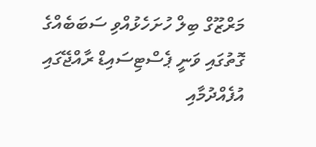މަރްޒޫގް ބިލް ހުށަހެޅުއްވި ސަބަބެއްގެ ގޮތުގައި ވަނީ ޕެސްޓިސައިޑް ރާއްޖޭގައި އުފެއްދުމާއި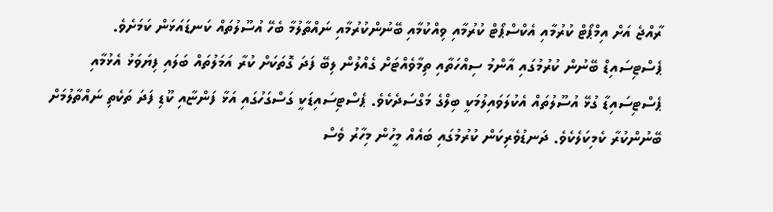ރާއްޖެ އަށް އިމްޕޯޓް ކުރުމާއި އެކްސްޕޯޓް ކުރުމާއި ވިއްކުމާއި ބޭނުންކުރުމާއި ނައްތާލުމާ ބެހޭ އުސޫލުތައް ކަނޑައަޅަން ކަމަށެވެ.
ޕެސްޓިސައިޑް ބޭނުން ކުރުމުގައި އާންމު ސިއްހަތާއި ތިމާވެއްޓަށް ގެއްލުން ލިބޭ ފަދަ ގޮތަކަށް ކުރާ އަމަލުތައް ބަލައި ފިޔަވަޅު އެޅުމާއި ޕެސްޓިސައިޑާ ގުޅޭ އުސޫލުތައް އެކުލަވައިލުމަކީ ބިލްގެ މަގްސަދެކެވެ. ޕެސްޓިސައިޑަކީ ގަސްގަހުގައި އަޅާ ފަންޏާއި ކޫޑި ފަދަ ތަކެތި ނައްތާލުމަށް ބޭނުންކުރާ ކެމިކަލެކެވެ. ދަނޑުވެރިކަން ކުރުމުގައި ބައެއް މީހުން މިހާރު ވެސް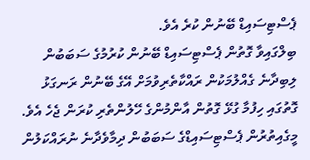ޕެސްޓިސައިޑް ބޭނުން ކުރެ އެވެ.
ބިލްގައިވާ ގޮތުން ޕެސްޓިސައިޑް ބޭނުން ކުރުމުގެ ސަބަބުން ލިބިދާނެ ގެއްލުމަކުން ރައްކާތެރިވުމަށް އޭގެ ބޭނުން ރަނގަޅު ގޮތުގައި ހިފުމާ ގުޅޭ ގޮތުން އާންމުންގެ ހޭލުންތެރި ކުރަން ޖެހެ އެވެ.
މީގެއިތުރުން ޕެސްޓިސައިޑްގެ ސަބަބުން ދިމާވެދާނެ ނުރައްކަލުން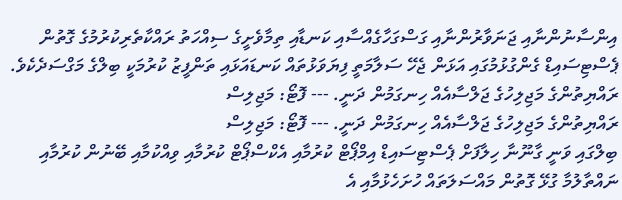އިންސާނުންނާއި ޖަނަވާރުންނާއި ގަސްގަހާގެއްސާއި ކަނޑާއި ތިމާވެށީގެ ސިއްހަތު ރައްކާތެރިކުރުމުގެ ގޮތުން ޕެސްޓިސައިޑް ގެންގުޅުމުގައި އަޅަން ޖެހޭ ސަލާމަތީ ފިޔަވަޅުތައް ކަނޑައަޅައި ތަންފީޒު ކުރުމަކީ ބިލްގެ މަގްސަދެކެވެ.
ރައްޔިތުންގެ މަޖިލިހުގެ ޖަލްސާއެއް ހިނގަމުން ދަނީ. --- ފޮޓޯ: މަޖިލިސް
ރައްޔިތުންގެ މަޖިލިހުގެ ޖަލްސާއެއް ހިނގަމުން ދަނީ. --- ފޮޓޯ: މަޖިލިސް
ބިލްގައި ވަނީ ގާނޫނާ ހިލާފަށް ޕެސްޓިސައިޑް އިމްޕޯޓް ކުރުމާއި އެކްސްޕޯޓް ކުރުމާއި ވިއްކުމާއި ބޭނުން ކުރުމާއި ނައްތާލުމާ ގުޅޭ ގޮތުން މައްސަލަތައް ހުށަހެޅުމާއި އެ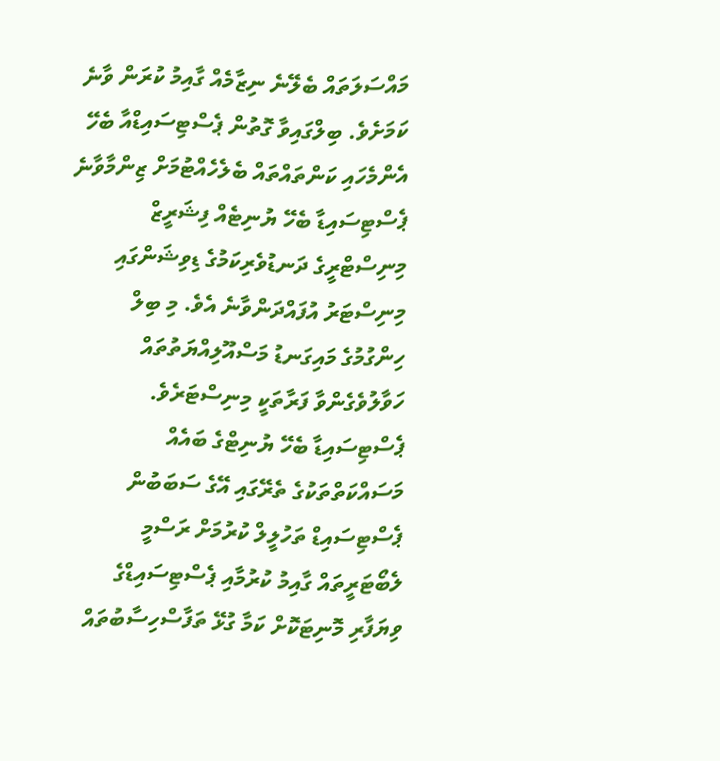މައްސަލަތައް ބެލޭނެ ނިޒާމެއް ގާއިމު ކުރަން ވާނެ ކަމަށެވެ. ބިލްގައިވާ ގޮތުން ޕެސްޓިސައިޑްއާ ބެހޭ އެންމެހައި ކަންތައްތައް ބެލެހެއްޓުމަށް ޒިންމާވާނެ ޕެސްޓިސައިޑާ ބެހޭ ޔުނިޓެއް ފިޝަރީޒް މިނިސްޓްރީގެ ދަނޑުވެރިކަމުގެ ޑިވިޝަންގައި މިނިސްޓަރު އުފައްދަންވާނެ އެވެ. މި ބިލް ހިންގުމުގެ މައިގަނޑު މަސްއޫލިއްޔަތުތައް ހަވާލުވެގެންވާ ފަރާތަކީ މިނިސްޓަރެވެ.
ޕެސްޓިސައިޑާ ބެހޭ ޔުނިޓްގެ ބައެއް މަސައްކަތްތަކުގެ ތެރޭގައި އޭގެ ސަބަބުން ޕެސްޓިސައިޑް ތަހުލީލް ކުރުމަށް ރަސްމީ ލެބޯޓަރީތައް ގާއިމު ކުރުމާއި ޕެސްޓިސައިޑްގެ ވިޔަފާރި މޮނިޓަކޮށް ކަމާ ގުޅޭ ތަފާސްހިސާބުތައް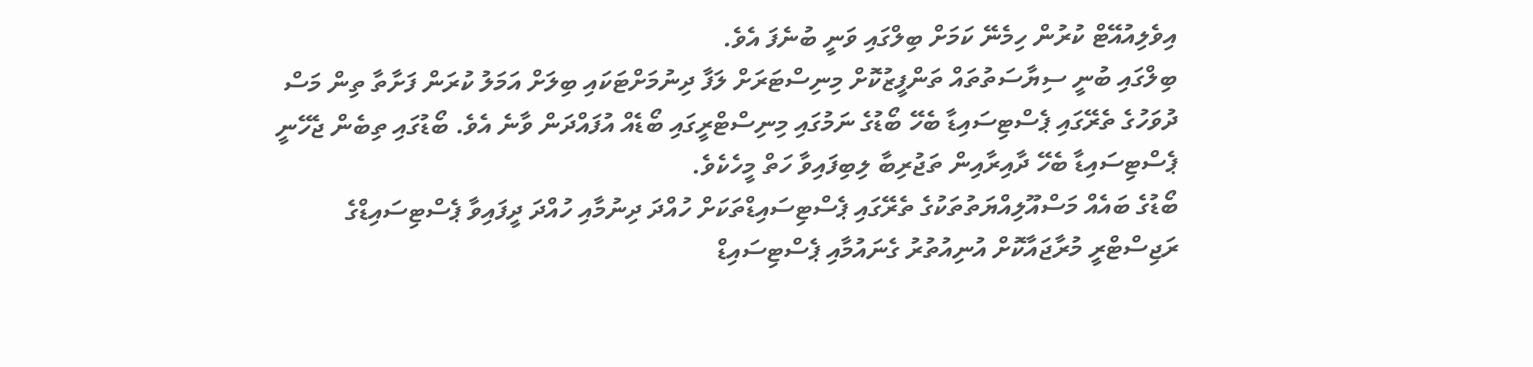އިވެލިއުއޭޓް ކުރުން ހިމެނޭ ކަމަށް ބިލްގައި ވަނީ ބުނެފަ އެވެ.
ބިލްގައި ބުނީ ސިޔާސަތުތައް ތަންފީޒުކޮށް މިނިސްޓަރަށް ލަފާ ދިނުމަށްޓަކައި ބިލަށް އަމަލު ކުރަން ފަށާތާ ތިން މަސް ދުވަހުގެ ތެރޭގައި ޕެސްޓިސައިޑާ ބެހޭ ބޯޑުގެ ނަމުގައި މިނިސްޓްރީގައި ބޯޑެއް އުފައްދަން ވާނެ އެވެ. ބޯޑުގައި ތިބެން ޖެހޭނީ ޕެސްޓިސައިޑާ ބެހޭ ދާއިރާއިން ތަޖުރިބާ ލިބިފައިވާ ހަތް މީހެކެވެ.
ބޯޑުގެ ބައެއް މަސްއޫލިއްޔަތުތަކުގެ ތެރޭގައި ޕެސްޓިސައިޑްތަކަށް ހުއްދަ ދިނުމާއި ހުއްދަ ދީފައިވާ ޕެސްޓިސައިޑްގެ ރަޖިސްޓްރީ މުރާޖައާކޮށް އުނިއުތުރު ގެނައުމާއި ޕެސްޓިސައިޑް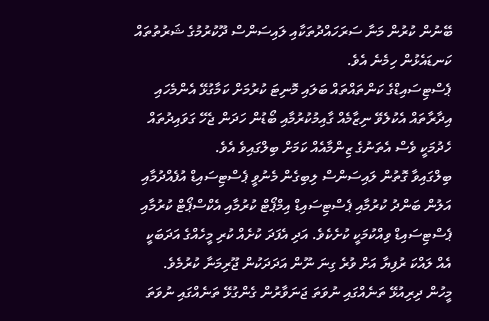ބޭނުން ކުރުން މަނާ ސަރަހައްދުތަކާއި ލައިސަންސް ދޫކުރުމުގެ ޝަރުތުތައް ކަނޑައެޅުން ހިމެނެ އެވެ.
ޕެސްޓިސައިޑްގެ ކަންތައްތައް ބަލައި މޮނިޓަ ކުރުމަށް ކަމާގުޅޭ އެންމެހައި އިދާރާތައް އެކުލެވޭ ނިޒާމެއް ގާއިމުކުރުމާއި ބޯޑުން ހަދަން ޖެހޭ ގަވައިދުތައް ހެދުމަކީ ވެސް އެތަނުގެ ޒިންމާއެއް ކަމަށް ބިލްގައިވެ އެވެ.
ބިލްގައިވާ ގޮތުން ލައިސަންސް ލިބިގެން މެނުވީ ޕެސްޓިސައިޑް އުފެއްދުމާއި އަލުން ބަންދު ކުރުމާއި ޕެސްޓިސައިޑް އިމްޕޯޓް ކުރުމާއި އެކްސްޕޯޓް ކުރުމާއި ޕެސްޓިސައިޑް ވިއްކުމަކީ ކުށެކެވެ. އަދި އެފަދަ ކުށެއް ކުރި މީހެއްގެ އަދަބަކީ އެއް ލައްކަ ރުފިޔާ އަށް ވުރެ ގިނަ ނޫން އަދަދަކުން ޖޫރިމަނާ ކުރުމެވެ.
މީހުން ދިރިއުޅޭ ތަނެއްގައި ނުވަތަ ޖަނަވާރުން ގެންގުޅޭ ތަނެއްގައި ނުވަތަ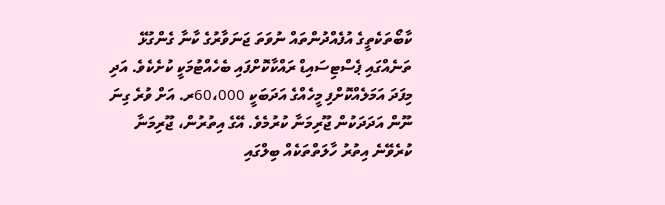ކާބޯތަކެތީގެ އުފެއްދުންތައް ނުވަތަ ޖަނަވާރުގެ ކާނާ ގެންގުޅޭ ތަނެއްގައި ޕެސްޓިސައިޑް ރައްކާކޮށްފައި ބެހެއްޓުމަކީ ކުށެކެވެ. އަދި މިފަދަ އަމަލެއްކޮށްފި މީހެއްގެ އަދަބަކީ 60،000ރ. އަށް ވުރެ ގިނަ ނޫން އަދަދަކުން ޖޫރިމަނާ ކުރުމެވެ. އޭގެ އިތުރުން، ޖޫރިމަނާ ކުރެވޭނެ އިތުރު ހާލަތްތަކެއް ބިލްގައި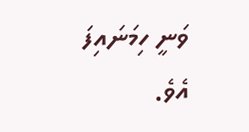ވަނީ ހިމަނައިފަ އެވެ.